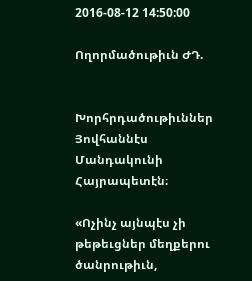2016-08-12 14:50:00

Ողորմածութիւն ԺԴ.


Խորհրդածութիւններ Յովհաննէս Մանդակունի Հայրապետէն։

«Ոչինչ այնպէս չի թեթեւցներ մեղքերու ծանրութիւն,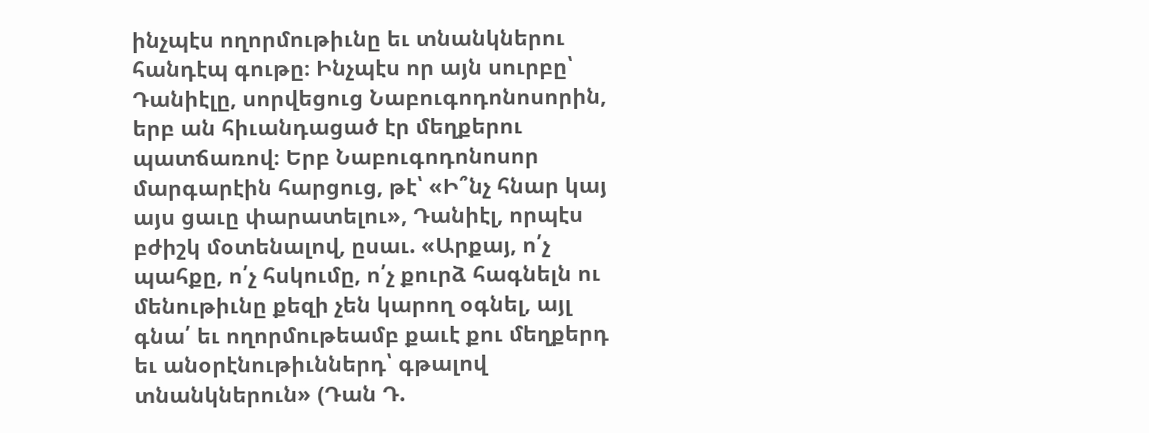ինչպէս ողորմութիւնը եւ տնանկներու հանդէպ գութը։ Ինչպէս որ այն սուրբը՝ Դանիէլը, սորվեցուց Նաբուգոդոնոսորին, երբ ան հիւանդացած էր մեղքերու պատճառով։ Երբ Նաբուգոդոնոսոր մարգարէին հարցուց, թէ՝ «Ի՞նչ հնար կայ այս ցաւը փարատելու», Դանիէլ, որպէս բժիշկ մօտենալով, ըսաւ. «Արքայ, ո՛չ պահքը, ո՛չ հսկումը, ո՛չ քուրձ հագնելն ու մենութիւնը քեզի չեն կարող օգնել, այլ գնա՛ եւ ողորմութեամբ քաւէ քու մեղքերդ եւ անօրէնութիւններդ՝ գթալով տնանկներուն» (Դան Դ.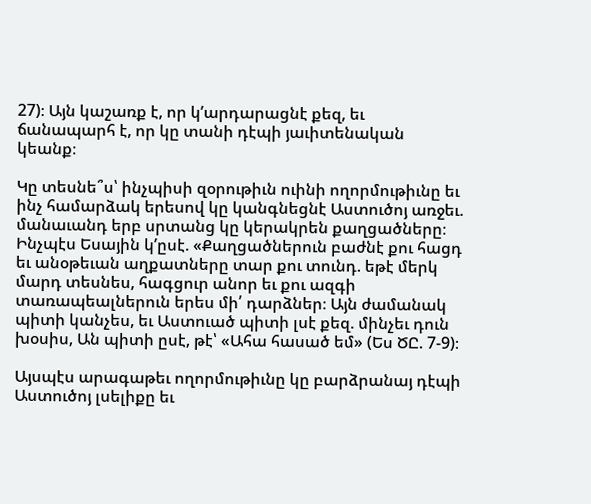27)։ Այն կաշառք է, որ կʼարդարացնէ քեզ, եւ ճանապարհ է, որ կը տանի դէպի յաւիտենական կեանք։

Կը տեսնե՞ս՝ ինչպիսի զօրութիւն ուինի ողորմութիւնը եւ ինչ համարձակ երեսով կը կանգնեցնէ Աստուծոյ առջեւ. մանաւանդ երբ սրտանց կը կերակրեն քաղցածները։ Ինչպէս Եսային կʼըսէ. «Քաղցածներուն բաժնէ քու հացդ եւ անօթեւան աղքատները տար քու տունդ. եթէ մերկ մարդ տեսնես, հագցուր անոր եւ քու ազգի տառապեալներուն երես մի՛ դարձներ։ Այն ժամանակ պիտի կանչես, եւ Աստուած պիտի լսէ քեզ. մինչեւ դուն խօսիս, Ան պիտի ըսէ, թէ՝ «Ահա հասած եմ» (Ես ԾԸ. 7-9)։

Այսպէս արագաթեւ ողորմութիւնը կը բարձրանայ դէպի Աստուծոյ լսելիքը եւ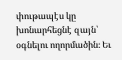փութապէս կը խոնարհեցնէ զայն՝ օգնելու ողորմածին։ Եւ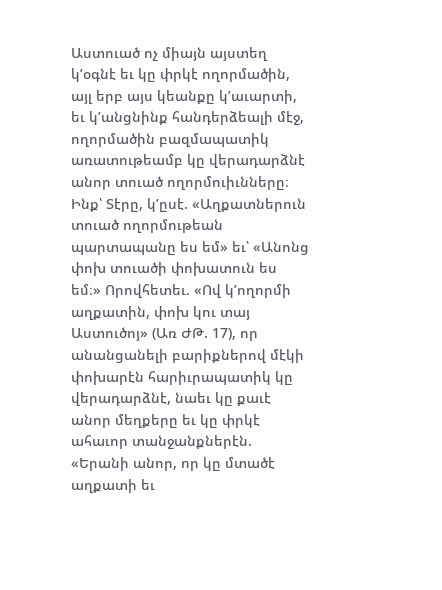Աստուած ոչ միայն այստեղ կʼօգնէ եւ կը փրկէ ողորմածին, այլ երբ այս կեանքը կʼաւարտի, եւ կʼանցնինք հանդերձեալի մէջ, ողորմածին բազմապատիկ առատութեամբ կը վերադարձնէ անոր տուած ողորմուիւնները։ Ինք՝ Տէրը, կʼըսէ. «Աղքատներուն տուած ողորմութեան պարտապանը ես եմ» եւ՝ «Անոնց փոխ տուածի փոխատուն ես եմ։» Որովհետեւ. «Ով կʼողորմի աղքատին, փոխ կու տայ Աստուծոյ» (Առ ԺԹ. 17), որ անանցանելի բարիքներով մէկի փոխարէն հարիւրապատիկ կը վերադարձնէ, նաեւ կը քաւէ անոր մեղքերը եւ կը փրկէ ահաւոր տանջանքներէն. «Երանի անոր, որ կը մտածէ աղքատի եւ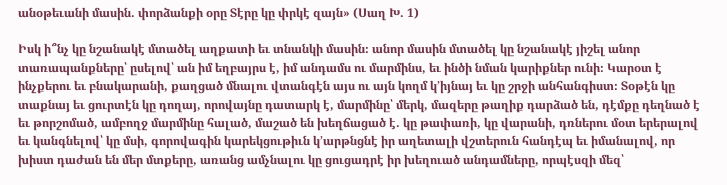անօթեւանի մասին. փորձանքի օրը Տէրը կը փրկէ զայն» (Սաղ Խ. 1)

Իսկ ի՞նչ կը նշանակէ մտածել աղքատի եւ տնանկի մասին։ անոր մասին մտածել կը նշանակէ յիշել անոր տառապանքները՝ ըսելով՝ ան իմ եղբայրս է, իմ անդամս ու մարմինս, եւ ինծի նման կարիքներ ունի։ Կարօտ է ինչքերու եւ բնակարանի, քաղցած մնալու վտանգէն այս ու այն կողմ կʼիյնայ եւ կը շրջի անհանգիստ։ Տօթէն կը տաքնայ եւ ցուրտէն կը դողայ, որովայնը դատարկ է, մարմինը՝ մերկ, մազերը թաղիք դարձած են, դէմքը դեղնած է եւ թորշոմած, ամբողջ մարմինը հալած, մաշած են խեղճացած է. կը թափառի, կը վարանի, դռներու մօտ երերալով եւ կանգնելով՝ կը մսի, գորովագին կարեկցութիւն կʼարթնցնէ իր աղետալի վշտերուն հանդէպ եւ իմանալով, որ խիստ դաժան են մեր մտքերը, առանց ամչնալու կը ցուցադրէ իր խեղուած անդամները, որպէսզի մեզ՝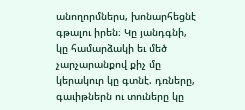անողորմներս, խոնարհեցնէ գթալու իրեն։ Կը յանդգնի, կը համարձակի եւ մեծ չարչարանքով քիչ մը կերակուր կը գտնէ. դռները, գաւիթներն ու տուները կը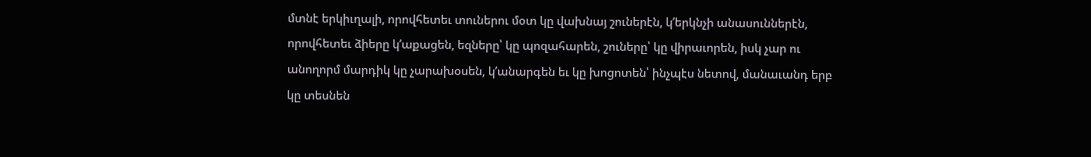մտնէ երկիւղալի, որովհետեւ տուներու մօտ կը վախնայ շուներէն, կʼերկնչի անասուններէն, որովհետեւ ձիերը կʼաքացեն, եզները՝ կը պոզահարեն, շուները՝ կը վիրաւորեն, իսկ չար ու անողորմ մարդիկ կը չարախօսեն, կʼանարգեն եւ կը խոցոտեն՝ ինչպէս նետով, մանաւանդ երբ կը տեսնեն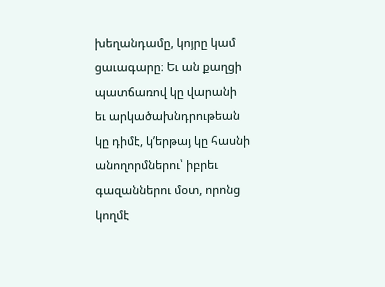խեղանդամը, կոյրը կամ ցաւագարը։ Եւ ան քաղցի պատճառով կը վարանի եւ արկածախնդրութեան կը դիմէ, կʼերթայ կը հասնի անողորմներու՝ իբրեւ գազաններու մօտ, որոնց կողմէ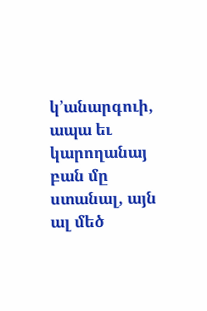կʼանարգուի, ապա եւ կարողանայ բան մը ստանալ, այն ալ մեծ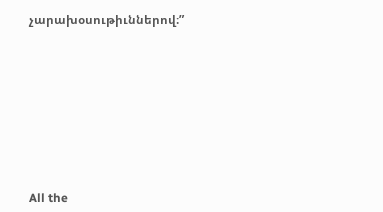չարախօսութիւններով։”








All the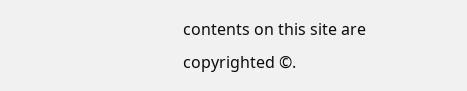contents on this site are copyrighted ©.